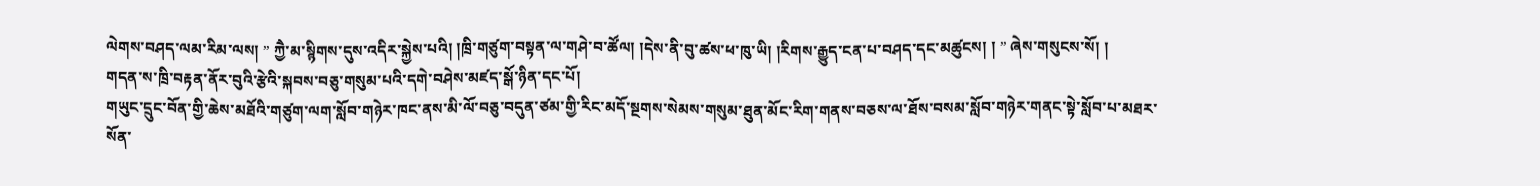ལེགས་བཤད་ལམ་རིམ་ལས། ” ཀྱཻ་མ་སྙིགས་དུས་འདིར་སྐྱེས་པའི། །ཁྲི་གཙུག་བསྟན་ལ་གཤེ་བ་ཚོལ། །དེས་ནི་བུ་ཚས་ཕ་ཁུ་ཡི། །རིགས་རྒྱུད་ངན་པ་བཤད་དང་མཚུངས། ། ” ཞེས་གསུངས་སོ། །
གདན་ས་ཁྲི་བརྟན་ནོར་བུའི་རྩེའི་སྐབས་བཅུ་གསུམ་པའི་དགེ་བཤེས་མཛད་སྒོ་ཉིན་དང་པོ།
གཡུང་དྲུང་བོན་གྱི་ཆེས་མཐོའི་གཙུག་ལག་སློབ་གཉེར་ཁང་ནས་མི་ལོ་བཅུ་བདུན་ཙམ་གྱི་རིང་མདོ་སྔགས་སེམས་གསུམ་ཐུན་མོང་རིག་གནས་བཅས་ལ་ཐོས་བསམ་སློབ་གཉེར་གནང་སྟེ་སློབ་པ་མཐར་སོན་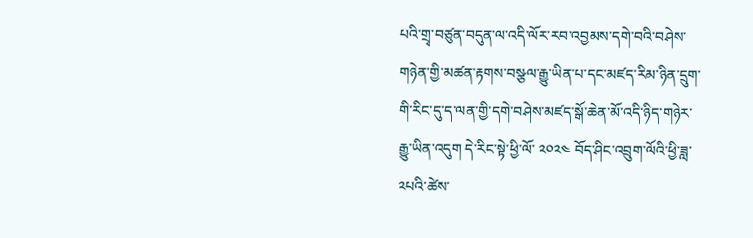པའི་གྲྭ་བཙུན་བདུན་ལ་འདི་ལོར་རབ་འབྱམས་དགེ་བའི་བཤེས་གཉེན་གྱི་མཚན་རྟགས་བསྩལ་རྒྱུ་ཡིན་པ་དང་མཛད་རིམ་ཉིན་དྲུག་གི་རིང་དུ་ད་ལན་གྱི་དགེ་བཤེས་མཛད་སྒོ་ཆེན་མོ་འདི་ཉིད་གཉེར་རྒྱུ་ཡིན་འདུག དེ་རིང་སྟེ་ཕྱི་ལོ་ ༢༠༢༤ བོད་ཤིང་འབྲུག་ལོའི་ཕྱི་ཟླ་༢པའི་ཚེས་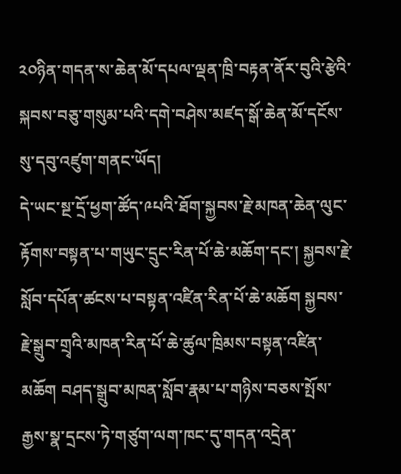༢༠ཉིན་གདན་ས་ཆེན་མོ་དཔལ་ལྡན་ཁྲི་བརྟན་ནོར་བུའི་རྩེའི་སྐབས་བཅུ་གསུམ་པའི་དགེ་བཤེས་མཛད་སྒོ་ཆེན་མོ་དངོས་སུ་དབུ་འཛུག་གནང་ཡོད།
དེ་ཡང་སྔ་དྲོ་ཕྱག་ཚོད་༩པའི་ཐོག་སྐྱབས་རྗེ་མཁན་ཆེན་ལུང་རྟོགས་བསྟན་པ་གཡུང་དྲུང་རིན་པོ་ཆེ་མཆོག་དང་། སྐྱབས་རྗེ་སློབ་དཔོན་ཚངས་པ་བསྟན་འཛིན་རིན་པོ་ཆེ་མཆོག སྐྱབས་རྗེ་སྒྲུབ་གྲྭའི་མཁན་རིན་པོ་ཆེ་ཚུལ་ཁྲིམས་བསྟན་འཛིན་མཆོག བཤད་སྒྲུབ་མཁན་སློབ་རྣམ་པ་གཉིས་བཅས་སྤོས་རྒྱས་སྣ་དྲངས་ཏེ་གཙུག་ལག་ཁང་དུ་གདན་འདྲེན་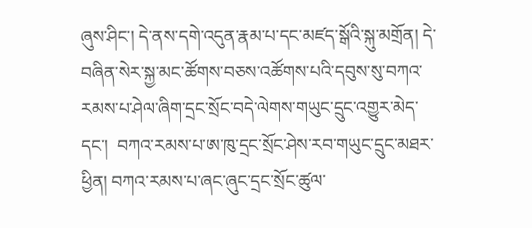ཞུས་ཤིང་། དེ་ནས་དགེ་འདུན་རྣམ་པ་དང་མཛད་སྒོའི་སྐུ་མགྲོན། དེ་བཞིན་སེར་སྐྱ་མང་ཚོགས་བཅས་འཚོགས་པའི་དབུས་སུ་བཀའ་རམས་པ་ཤེལ་ཞིག་དྲང་སྲོང་བདེ་ལེགས་གཡུང་དྲུང་འགྱུར་མེད་དང་།  བཀའ་རམས་པ་ཨ་ཁུ་དྲང་སྲོང་ཤེས་རབ་གཡུང་དྲུང་མཐར་ཕྱིན། བཀའ་རམས་པ་ཞང་ཞུང་དྲང་སྲོང་ཚུལ་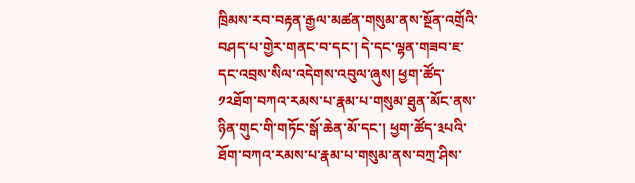ཁྲིམས་རབ་བརྟན་རྒྱལ་མཚན་གསུམ་ནས་སྔོན་འགྲོའི་བཤད་པ་གྱེར་གནང་བ་དང་། དེ་དང་ལྷན་གཟབ་ཇ་དང་འབྲས་སིལ་འདེགས་འབུལ་ཞུས། ཕྱག་ཚོད་༡༢ཐོག་བཀའ་རམས་པ་རྣམ་པ་གསུམ་ཐུན་མོང་ནས་ཉིན་གུང་གི་གཏོང་སྒོ་ཆེན་མོ་དང་། ཕྱག་ཚོད་༣པའི་ཐོག་བཀའ་རམས་པ་རྣམ་པ་གསུམ་ནས་བཀྲ་ཤིས་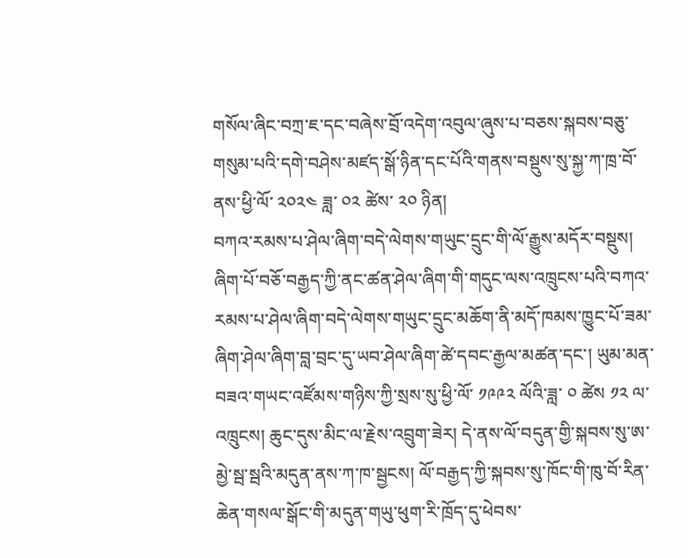གསོལ་ཞིང་བཀྲ་ཇ་དང་བཞེས་བྲོ་འདེག་འབུལ་ཞུས་པ་བཅས་སྐབས་བཅུ་གསུམ་པའི་དགེ་བཤེས་མཛད་སྒོ་ཉིན་དང་པོའི་གནས་བསྡུས་སུ་སྐྱ་ཀ་ཁྲ་བོ་ནས་ཕྱི་ལོ་ ༢༠༢༤ ཟླ་ ༠༢ ཚེས་ ༢༠ ཉིན།
བཀའ་རམས་པ་ཤེལ་ཞིག་བདེ་ལེགས་གཡུང་དྲུང་གི་ལོ་རྒྱུས་མདོར་བསྡུས།
ཞིག་པོ་བཅོ་བརྒྱད་ཀྱི་ནང་ཚན་ཤེལ་ཞིག་གི་གདུང་ལས་འཁྲུངས་པའི་བཀའ་རམས་པ་ཤེལ་ཞིག་བདེ་ལེགས་གཡུང་དྲུང་མཆོག་ནི་མདོ་ཁམས་ཁྱུང་པོ་ཟམ་ཞིག་ཤེལ་ཞིག་བླ་བྲང་དུ་ཡབ་ཤེལ་ཞིག་ཚེ་དབང་རྒྱལ་མཚན་དང་། ཡུམ་མན་བཟའ་གཡང་འཛོམས་གཉིས་ཀྱི་སྲས་སུ་ཕྱི་ལོ་ ༡༩༩༢ ལོའི་ཟླ་ ༠ ཚེས ༡༢ ལ་འཁྲུངས། ཆུང་དུས་མིང་ལ་རྗེས་འབྲུག་ཟེར། དེ་ནས་ལོ་བདུན་གྱི་སྐབས་སུ་ཨ་མྱེ་སྦ་སྦའི་མདུན་ནས་ཀ་ཁ་སྦྱངས། ལོ་བརྒྱད་ཀྱི་སྐབས་སུ་ཁོང་གི་ཁུ་བོ་རིན་ཆེན་གསལ་སྒོང་གི་མདུན་གཡུ་ཕུག་རི་ཁྲོད་དུ་ཕེབས་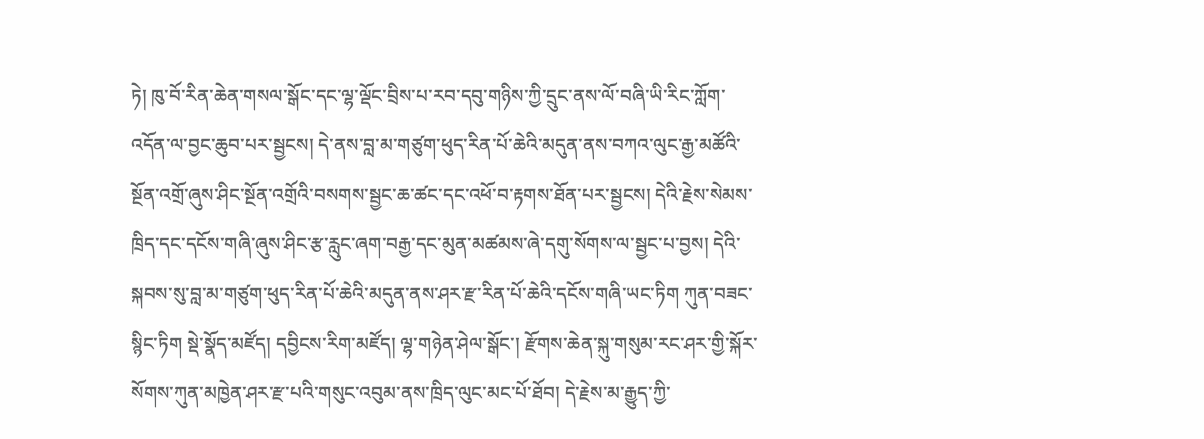ཏེ། ཁུ་བོ་རིན་ཆེན་གསལ་སྒོང་དང་ལྷ་ལྡོང་བྲིས་པ་རབ་དབུ་གཉིས་ཀྱི་དྲུང་ནས་ལོ་བཞི་ཡི་རིང་ཀློག་འདོན་ལ་བྱང་ཆུབ་པར་སྦྱངས། དེ་ནས་བླ་མ་གཙུག་ཕུད་རིན་པོ་ཆེའི་མདུན་ནས་བཀའ་ལུང་རྒྱ་མཚོའི་སྔོན་འགྲོ་ཞུས་ཤིང་སྔོན་འགྲོའི་བསགས་སྦྱང་ཆ་ཚང་དང་འཕོ་བ་རྟགས་ཐོན་པར་སྦྱངས། དེའི་རྗེས་སེམས་ཁྲིད་དང་དངོས་གཞི་ཞུས་ཤིང་རྩ་རླུང་ཞག་བརྒྱ་དང་མུན་མཚམས་ཞེ་དགུ་སོགས་ལ་སྦྱང་པ་བྱས། དེའི་སྐབས་སུ་བླ་མ་གཙུག་ཕུད་རིན་པོ་ཆེའི་མདུན་ནས་ཤར་རྫ་རིན་པོ་ཆེའི་དངོས་གཞི་ཡང་ཏིག ཀུན་བཟང་སྙིང་ཏིག སྡེ་སྣོད་མཛོད། དབྱིངས་རིག་མཛོད། ལྷ་གཉེན་ཤེལ་སྒོང་། རྫོགས་ཆེན་སྐུ་གསུམ་རང་ཤར་གྱི་སྐོར་སོགས་ཀུན་མཁྱེན་ཤར་རྫ་པའི་གསུང་འབུམ་ནས་ཁྲིད་ལུང་མང་པོ་ཐོབ། དེ་རྗེས་མ་རྒྱུད་ཀྱི་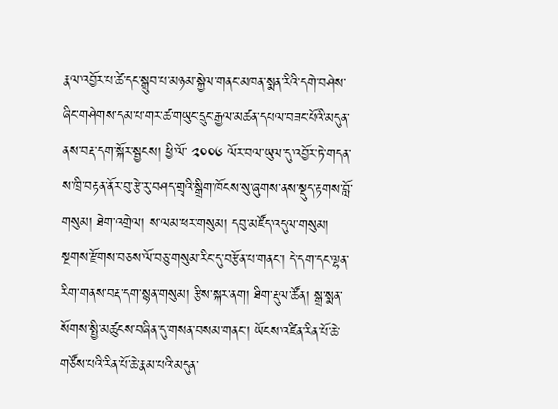རྣལ་འབྱོར་པ་ཚེ་དང་སྒྲུབ་པ་མཉམ་སྐྱེལ་གནང་མཁན་སྨན་རིའི་དགེ་བཤེས་ཞིང་གཤེགས་དམ་པ་གར་ཚ་གཡུང་དྲུང་རྒྱལ་མཚན་དཔལ་བཟང་པོའི་མདུན་ནས་བརྡ་དག་སྐོར་སྦྱངས། ཕྱི་ལོ་ ༢༠༠༦ ལོར་བལ་ཡུལ་དུ་འབྱོར་ཏེ་གདན་ས་ཁྲི་བརྟན་ནོར་བུ་རྩེ་རུ་བཤད་གྲྭའི་སྒྲིག་ཁོངས་སུ་ཞུགས་ནས་སྡུད་རྟགས་བློ་གསུམ། ཐེག་འགྲེལ། ས་ལམ་ཕར་གསུམ། དབུ་མཛོད་འདུལ་གསུམ། སྔགས་རྫོགས་བཅས་ལོ་བཅུ་གསུམ་རིང་དུ་བརྩོན་པ་གནང་། དེ་དག་དང་ལྷན་རིག་གནས་བརྡ་དག་སྙན་གསུམ། རྩིས་སྐར་ནག། ཐིག་རྡུལ་ཚོན། སྒྲ་སྨན་སོགས་སྤྱི་མཚུངས་བཞིན་དུ་གསན་བསམ་གནང་། ཡོངས་འཛིན་རིན་པོ་ཆེ་གཙོས་པའི་རིན་པོ་ཆེ་རྣམ་པའི་མདུན་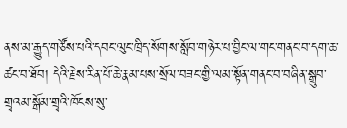ནས་མ་རྒྱུད་གཙོས་པའི་དབང་ལུང་ཁྲིད་སོགས་སློབ་གཉེར་པ་བྱིང་ལ་གང་གནང་བ་དག་ཆ་ཚང་བ་ཐོབ། དེའི་རྗེས་རིན་པོ་ཆེ་རྣམ་པས་སྲོལ་བཟང་གྱི་ལམ་སྟོན་གནང་བ་བཞིན་སྒྲུབ་གྲྭའམ་སྒོམ་གྲྭའི་ཁོངས་སུ་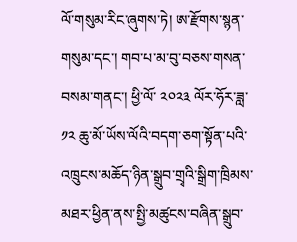ལོ་གསུམ་རིང་ཞུགས་ཏེ། ཨ་རྫོགས་སྙན་གསུམ་དང་། གབ་པ་མ་བུ་བཅས་གསན་བསམ་གནང་། ཕྱི་ལོ་ ༢༠༢༣ ལོར་ཧོར་ཟླ་ ༡༢ ཆུ་མོ་ཡོས་ལོའི་བདག་ཅག་སྟོན་པའི་འཁྲུངས་མཆོད་ཉིན་སྒྲུབ་གྲྭའི་སྒྲིག་ཁྲིམས་མཐར་ཕྱིན་ནས་སྤྱི་མཚུངས་བཞིན་སྒྲུབ་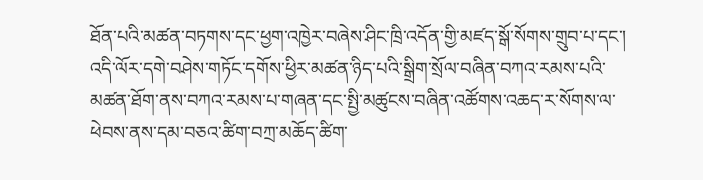ཐོན་པའི་མཚན་བཏགས་དང་ཕྱག་འཁྱེར་བཞེས་ཤིང་ཁྲི་འདོན་གྱི་མཛད་སྒོ་སོགས་གྲུབ་པ་དང་། འདི་ལོར་དགེ་བཤེས་གཏོང་དགོས་ཕྱིར་མཚན་ཉིད་པའི་སྒྲིག་སྲོལ་བཞིན་བཀའ་རམས་པའི་མཚན་ཐོག་ནས་བཀའ་རམས་པ་གཞན་དང་སྤྱི་མཚུངས་བཞིན་འཚོགས་འཆད་ར་སོགས་ལ་ཕེབས་ནས་དམ་བཅའ་ཚིག་བཀྲ་མཆོད་ཚིག་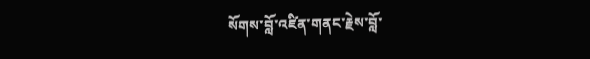སོགས་བློ་འཛིན་གནང་རྗེས་བློ་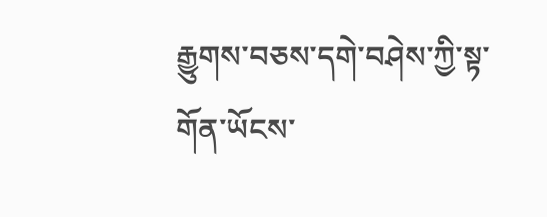རྒྱུགས་བཅས་དགེ་བཤེས་ཀྱི་སྟ་གོན་ཡོངས་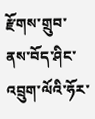རྫོགས་གྲུབ་ནས་བོད་ཤིང་འབྲུག་ལོའི་ཧོར་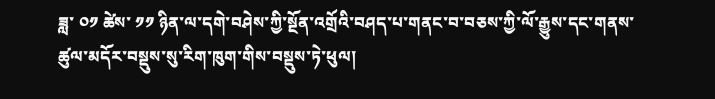ཟླ་ ༠༡ ཚེས་ ༡༡ ཉིན་ལ་དགེ་བཤེས་ཀྱི་སྔོན་འགྲོའི་བཤད་པ་གནང་བ་བཅས་ཀྱི་ལོ་རྒྱུས་དང་གནས་ཚུལ་མདོར་བསྡུས་སུ་རིག་ཁུག་གིས་བསྡུས་ཏེ་ཕུལ།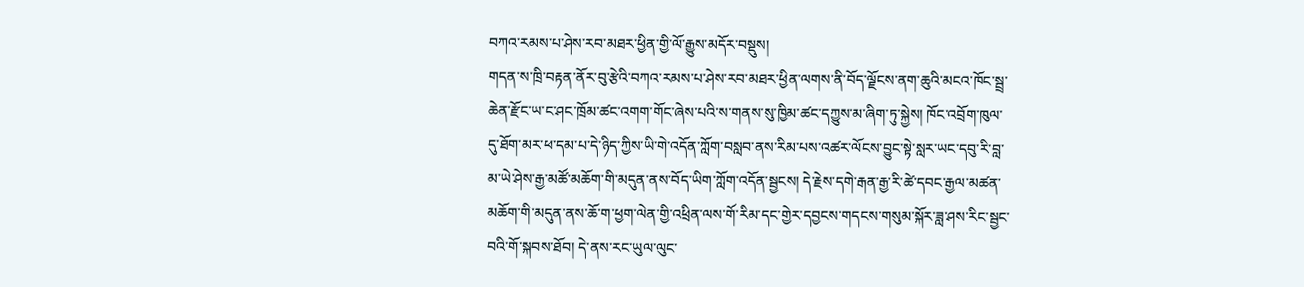བཀའ་རམས་པ་ཤེས་རབ་མཐར་ཕྱིན་གྱི་ལོ་རྒྱུས་མདོར་བསྡུས།
གདན་ས་ཁྲི་བརྟན་ནོར་བུ་རྩེའི་བཀའ་རམས་པ་ཤེས་རབ་མཐར་ཕྱིན་ལགས་ནི་བོད་ལྗོངས་ནག་ཆུའི་མངའ་ཁོང་སྦྲ་ཆེན་རྫོང་ཡ་ང་ཤང་ཁྲོམ་ཚང་འགག་གོང་ཞེས་པའི་ས་གནས་སུ་ཁྱིམ་ཚང་དཀྱུས་མ་ཞིག་ཏུ་སྐྱེས། ཁོང་འབྲོག་ཁུལ་དུ་ཐོག་མར་ཕ་དམ་པ་དེ་ཉིད་ཀྱིས་ཡི་གེ་འདོན་ཀློག་བསླབ་ནས་རིམ་པས་འཚར་ལོངས་བྱུང་སྟེ་སླར་ཡང་དབུ་རི་བླ་མ་ཡེ་ཤེས་རྒྱ་མཚོ་མཆོག་གི་མདུན་ནས་བོད་ཡིག་ཀློག་འདོན་སྦྱངས། དེ་རྗེས་དགེ་རྒན་རྒྱ་རི་ཚེ་དབང་རྒྱལ་མཚན་མཆོག་གི་མདུན་ནས་ཆོ་ག་ཕྱག་ལེན་གྱི་འཕྲིན་ལས་གོ་རིམ་དང་གྱེར་དབྱངས་གདངས་གསུམ་སྐོར་ཟླ་ཤས་རིང་སྦྱང་བའི་གོ་སྐབས་ཐོབ། དེ་ནས་རང་ཡུལ་ལུང་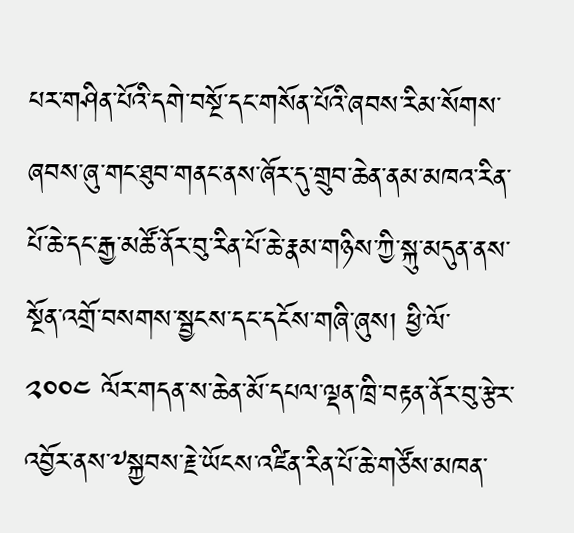པར་གཤིན་པོའི་དགེ་བསྔོ་དང་གསོན་པོའི་ཞབས་རིམ་སོགས་ཞབས་ཞུ་གང་ཐུབ་གནང་ནས་ཞོར་དུ་གྲུབ་ཆེན་ནམ་མཁའ་རིན་པོ་ཆེ་དང་རྒྱ་མཚོ་ནོར་བུ་རིན་པོ་ཆེ་རྣམ་གཉིས་ཀྱི་སྐུ་མདུན་ནས་སྔོན་འགྲོ་བསགས་སྦྱངས་དང་དངོས་གཞི་ཞུས། ཕྱི་ལོ་ ༢༠༠༤ ལོར་གདན་ས་ཆེན་མོ་དཔལ་ལྡན་ཁྲི་བརྟན་ནོར་བུ་རྩེར་འབྱོར་ནས་༸སྐྱབས་རྗེ་ཡོངས་འཛིན་རིན་པོ་ཆེ་གཙོས་མཁན་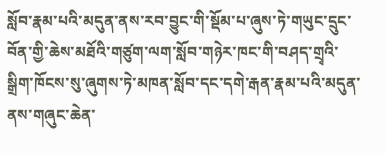སློབ་རྣམ་པའི་མདུན་ནས་རབ་བྱུང་གི་སྡོམ་པ་ཞུས་ཏེ་གཡུང་དྲུང་བོན་གྱི་ཆེས་མཐོའི་གཙུག་ལག་སློབ་གཉེར་ཁང་གི་བཤད་གྲྭའི་སྒྲིག་ཁོངས་སུ་ཞུགས་ཏེ་མཁན་སློབ་དང་དགེ་རྒན་རྣམ་པའི་མདུན་ནས་གཞུང་ཆེན་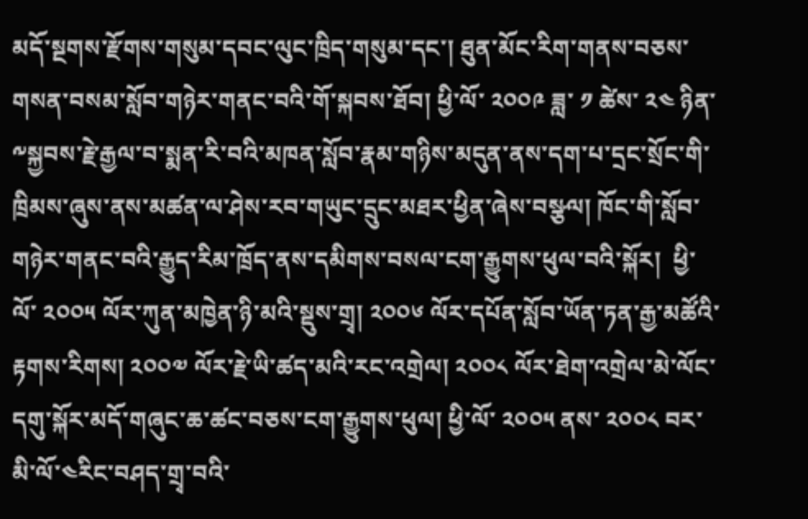མདོ་སྔགས་རྫོགས་གསུམ་དབང་ལུང་ཁྲིད་གསུམ་དང་། ཐུན་མོང་རིག་གནས་བཅས་གསན་བསམ་སློབ་གཉེར་གནང་བའི་གོ་སྐབས་ཐོབ། ཕྱི་ལོ་ ༢༠༠༩ ཟླ་ ༡ ཚེས་ ༢༤ ཉིན་༸སྐྱབས་རྗེ་རྒྱལ་བ་སྨན་རི་བའི་མཁན་སློབ་རྣམ་གཉིས་མདུན་ནས་དག་པ་དྲང་སྲོང་གི་ཁྲིམས་ཞུས་ནས་མཚན་ལ་ཤེས་རབ་གཡུང་དྲུང་མཐར་ཕྱིན་ཞེས་བསྩལ། ཁོང་གི་སློབ་གཉེར་གནང་བའི་རྒྱུད་རིམ་ཁྲོད་ནས་དམིགས་བསལ་ངག་རྒྱུགས་ཕུལ་བའི་སྐོར།  ཕྱི་ལོ་ ༢༠༠༥ ལོར་ཀུན་མཁྱེན་ཉི་མའི་སྡུས་གྲྭ། ༢༠༠༦ ལོར་དཔོན་སློབ་ཡོན་ཏན་རྒྱ་མཚོའི་རྟགས་རིགས། ༢༠༠༧ ལོར་རྗེ་ཡི་ཚད་མའི་རང་འགྲེལ། ༢༠༠༨ ལོར་ཐེག་འགྲེལ་མེ་ལོང་དགུ་སྐོར་མདོ་གཞུང་ཆ་ཚང་བཅས་ངག་རྒྱུགས་ཕུལ། ཕྱི་ལོ་ ༢༠༠༥ ནས་ ༢༠༠༨ བར་མི་ལོ་༤རིང་བཤད་གྲྭ་བའི་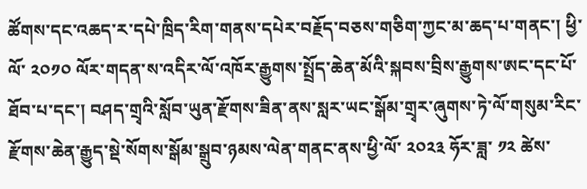ཚོགས་དང་འཆད་ར་དཔེ་ཁྲིད་རིག་གནས་དཔེར་བརྗོད་བཅས་གཅིག་ཀྱང་མ་ཆད་པ་གནང་། ཕྱི་ལོ་ ༢༠༡༠ ལོར་གདན་ས་འདིར་ལོ་འཁོར་རྒྱུགས་སྤྲོད་ཆེན་མོའི་སྐབས་བྲིས་རྒྱུགས་ཨང་དང་པོ་ཐོབ་པ་དང་། བཤད་གྲྭའི་སློབ་ཡུན་རྫོགས་ཟིན་ནས་སླར་ཡང་སྒོམ་གྲྭར་ཞུགས་ཏེ་ལོ་གསུམ་རིང་རྫོགས་ཆེན་རྒྱུད་སྡེ་སོགས་སྒོམ་སྒྲུབ་ཉམས་ལེན་གནང་ནས་ཕྱི་ལོ་ ༢༠༢༣ ཧོར་ཟླ་ ༡༢ ཚེས་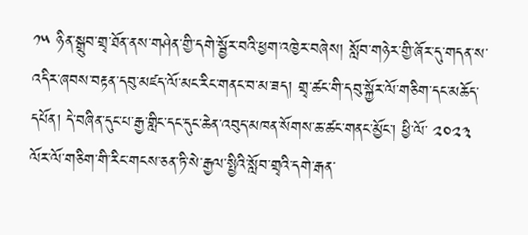༡༥ ཉིན་སྒྲུབ་གྲྭ་ཐོན་ནས་གཤེན་གྱི་དགེ་སྦྱོར་བའི་ཕྱག་འཁྱེར་བཞེས། སློབ་གཉེར་གྱི་ཞོར་དུ་གདན་ས་འདིར་ཞབས་བརྟན་དབུ་མཛད་ལོ་མང་རིང་གནང་བ་མ་ཟད། གྲྭ་ཚང་གི་དབུ་སྐྱོར་ལོ་གཅིག་དང་མཆོད་དཔོན། དེ་བཞིན་དུང་པ་རྒྱ་གླིང་དང་དུང་ཆེན་འབུད་མཁན་སོགས་ཆ་ཚང་གནང་མྱོང་། ཕྱི་ལོ་ ༢༠༢༣ ལོར་ལོ་གཅིག་གི་རིང་གངས་ཅན་ཏི་སེ་རྒྱལ་སྤྱིའི་སློབ་གྲྭའི་དགེ་རྒན་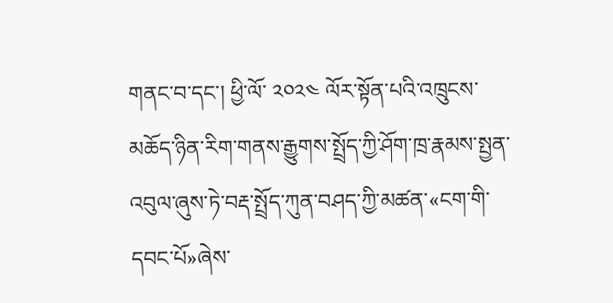གནང་བ་དང་། ཕྱི་ལོ་ ༢༠༢༤ ལོར་སྟོན་པའི་འཁྲུངས་མཆོད་ཉིན་རིག་གནས་རྒྱུགས་སྤྲོད་ཀྱི་ཤོག་ཁྲ་རྣམས་སྤྱན་འབུལ་ཞུས་ཏེ་བརྡ་སྤྲོད་ཀུན་བཤད་ཀྱི་མཚན་«ངག་གི་དབང་པོ»ཞེས་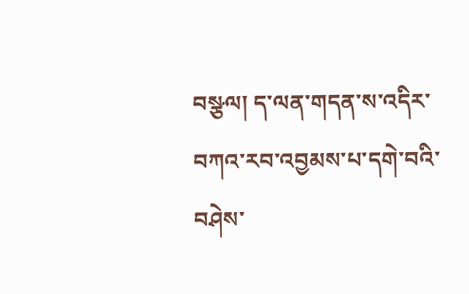བསྩལ། ད་ལན་གདན་ས་འདིར་བཀའ་རབ་འབྱམས་པ་དགེ་བའི་བཤེས་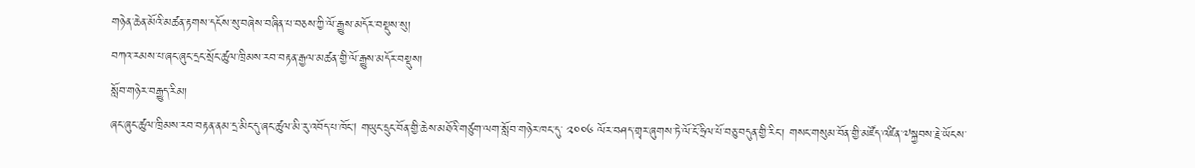གཉེན་ཆེན་མོའི་མཚན་རྟགས་དངོས་སུ་བཞེས་བཞིན་པ་བཅས་ཀྱི་ལོ་རྒྱུས་མདོར་བསྡུས་སུ།
བཀའ་རམས་པ་ཞང་ཞུང་དྲང་སྲོང་ཚུལ་ཁྲིམས་རབ་བརྟན་རྒྱལ་མཚན་གྱི་ལོ་རྒྱུས་མདོར་བསྡུས།
སློབ་གཉེར་བརྒྱུད་རིམ།
ཞང་ཞུང་ཚུལ་ཁྲིམས་རབ་བརྟན་ནམ་དྲ་མིང་དུ་ཞང་ཚུལ་མི་རུ་འབོད་པ་ཁོང། གཡུང་དྲུང་བོན་གྱི་ཆེས་མཐོའི་གཙུག་ལག་སློབ་གཉེར་ཁང་དུ་ ༢༠༠༦ ལོར་བཤད་གྲྭར་ཞུགས་ཏེ་ལོ་ངོ་ཧྲིལ་པོ་བཅུ་བདུན་གྱི་རིང་། གསང་གསུམ་བོན་གྱི་མཛོད་འཛིན་༧སྐྱབས་རྗེ་ཡོངས་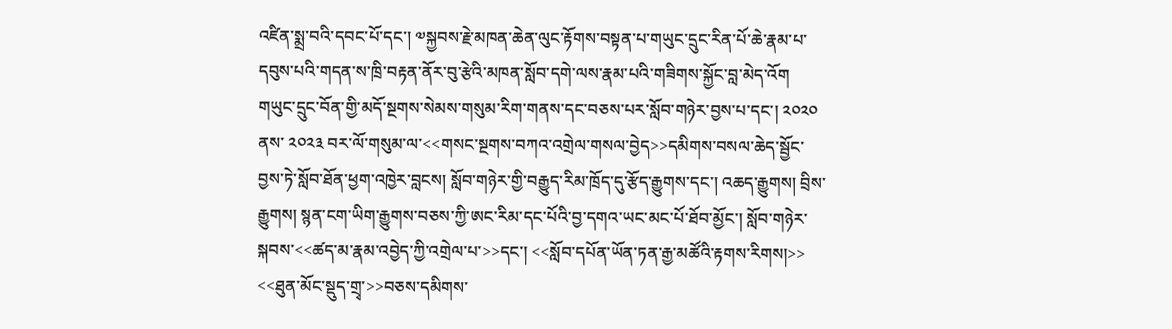འཛིན་སྨྲ་བའི་དབང་པོ་དང་། ༧སྐྱབས་རྗེ་མཁན་ཆེན་ལུང་རྟོགས་བསྟན་པ་གཡུང་དྲུང་རིན་པོ་ཆེ་རྣམ་པ་དབུས་པའི་གདན་ས་ཁྲི་བརྟན་ནོར་བུ་རྩེའི་མཁན་སློབ་དགེ་ལས་རྣམ་པའི་གཟིགས་སྐྱོང་བླ་མེད་འོག གཡུང་དྲུང་བོན་གྱི་མདོ་སྔགས་སེམས་གསུམ་རིག་གནས་དང་བཅས་པར་སློབ་གཉེར་བྱས་པ་དང་། ༢༠༢༠ ནས་ ༢༠༢༣ བར་ལོ་གསུམ་ལ་<<གསང་སྔགས་བཀའ་འགྲེལ་གསལ་བྱེད>>དམིགས་བསལ་ཆེད་སྦྱོང་བྱས་ཏེ་སློབ་ཐོན་ཕྱག་འཁྱེར་བླངས། སློབ་གཉེར་གྱི་བརྒྱུད་རིམ་ཁྲོད་དུ་རྩོད་རྒྱུགས་དང་། འཆད་རྒྱུགས། བྲིས་རྒྱུགས། སྙན་ངག་ཡིག་རྒྱུགས་བཅས་ཀྱི་ཨང་རིམ་དང་པོའི་བྱ་དགའ་ཡང་མང་པོ་ཐོབ་མྱོང་། སློབ་གཉེར་སྐབས་<<ཚད་མ་རྣམ་འབྱེད་ཀྱི་འགྲེལ་པ་>>དང་། <<སློབ་དཔོན་ཡོན་ཏན་རྒྱ་མཚོའི་རྟགས་རིགས།>> <<ཐུན་མོང་སྡུད་གྲྭ་>>བཅས་དམིགས་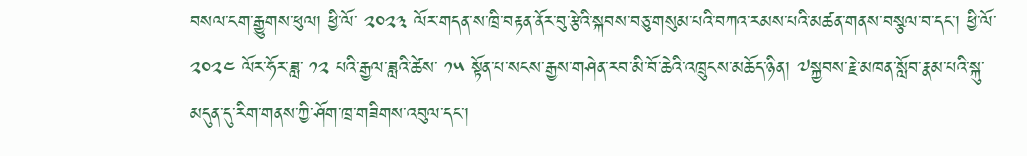བསལ་ངག་རྒྱུགས་ཕུལ། ཕྱི་ལོ་ ༢༠༢༣ ལོར་གདན་ས་ཁྲི་བརྟན་ནོར་བུ་རྩེའི་སྐབས་བཅུ་གསུམ་པའི་བཀའ་རམས་པའི་མཚན་གནས་བསྩལ་བ་དང་། ཕྱི་ལོ་ ༢༠༢༤ ལོར་ཧོར་ཟླ་ ༡༢ པའི་རྒྱལ་ཟླའི་ཚེས་ ༡༥ སྟོན་པ་སངས་རྒྱས་གཤེན་རབ་མི་བོ་ཆེའི་འཁྲུངས་མཆོད་ཉིན། ༧སྐྱབས་རྗེ་མཁན་སློབ་རྣམ་པའི་སྐུ་མདུན་དུ་རིག་གནས་ཀྱི་ཤོག་ཁྲ་གཟིགས་འབུལ་དང་།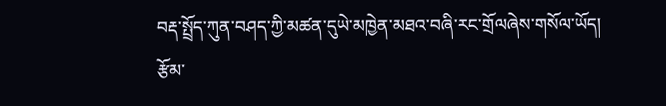བརྡ་སྤྲོད་ཀུན་བཤད་ཀྱི་མཚན་དུཡེ་མཁྱེན་མཐའ་བཞི་རང་གྲོལཞེས་གསོལ་ཡོད།
རྩོམ་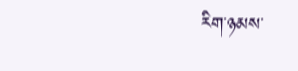རིག་ཉམས་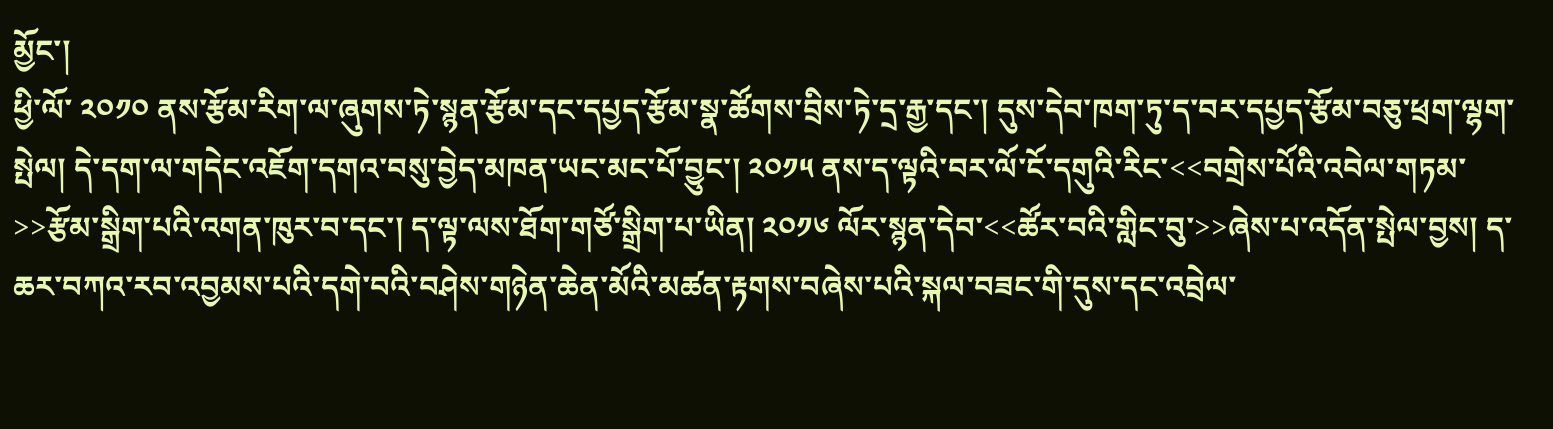མྱོང་།
ཕྱི་ལོ་ ༢༠༡༠ ནས་རྩོམ་རིག་ལ་ཞུགས་ཏེ་སྙན་རྩོམ་དང་དཔྱད་རྩོམ་སྣ་ཚོགས་བྲིས་ཏེ་དྲ་རྒྱ་དང་། དུས་དེབ་ཁག་ཏུ་ད་བར་དཔྱད་རྩོམ་བཅུ་ཕྲག་ལྷག་སྤེལ། དེ་དག་ལ་གདེང་འཇོག་དགའ་བསུ་བྱེད་མཁན་ཡང་མང་པོ་བྱུང་། ༢༠༡༥ ནས་ད་ལྟའི་བར་ལོ་ངོ་དགུའི་རིང་<<བགྲེས་པོའི་འབེལ་གཏམ་>>རྩོམ་སྒྲིག་པའི་འགན་ཁུར་བ་དང་། ད་ལྟ་ལས་ཐོག་གཙོ་སྒྲིག་པ་ཡིན། ༢༠༡༦ ལོར་སྙན་དེབ་<<ཚོར་བའི་གླིང་བུ་>>ཞེས་པ་འདོན་སྤེལ་བྱས། ད་ཆར་བཀའ་རབ་འབྱམས་པའི་དགེ་བའི་བཤེས་གཉེན་ཆེན་མོའི་མཚན་རྟགས་བཞེས་པའི་སྐལ་བཟང་གི་དུས་དང་འབྲེལ་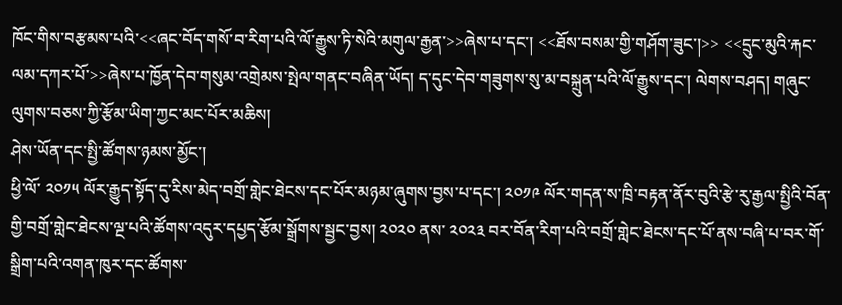ཁོང་གིས་བརྩམས་པའི་<<ཞང་བོད་གསོ་བ་རིག་པའི་ལོ་རྒྱུས་ཏི་སེའི་མགུལ་རྒྱན་>>ཞེས་པ་དང་། <<ཐོས་བསམ་གྱི་གཤོག་ཟུང་།>> <<དྲུང་མུའི་རྐང་ལམ་དཀར་པོ་>>ཞེས་པ་ཁྱོན་དེབ་གསུམ་འགྲེམས་སྤེལ་གནང་བཞིན་ཡོད། ད་དུང་དེབ་གཟུགས་སུ་མ་བསྐྲུན་པའི་ལོ་རྒྱུས་དང་། ལེགས་བཤད། གཞུང་ལུགས་བཅས་ཀྱི་རྩོམ་ཡིག་ཀྱང་མང་པོར་མཆིས།
ཤེས་ཡོན་དང་སྤྱི་ཚོགས་ཉམས་མྱོང་།
ཕྱི་ལོ་ ༢༠༡༥ ལོར་རྒྱུད་སྟོད་དུ་རིས་མེད་བགྲོ་གླེང་ཐེངས་དང་པོར་མཉམ་ཞུགས་བྱས་པ་དང་། ༢༠༡༩ ལོར་གདན་ས་ཁྲི་བརྟན་ནོར་བུའི་རྩེ་རུ་རྒྱལ་སྤྱིའི་བོན་གྱི་བགྲོ་གླེང་ཐེངས་ལྔ་པའི་ཚོགས་འདུར་དཔྱད་རྩོམ་སྒྲོགས་སྦྱང་བྱས། ༢༠༢༠ ནས་ ༢༠༢༣ བར་བོན་རིག་པའི་བགྲོ་གླེང་ཐེངས་དང་པོ་ནས་བཞི་པ་བར་གོ་སྒྲིག་པའི་འགན་ཁུར་དང་ཚོགས་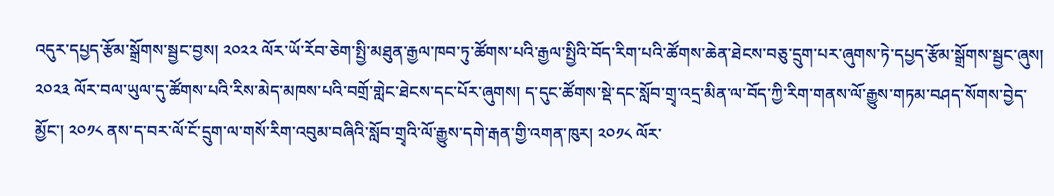འདུར་དཔྱད་རྩོམ་སྒྲོགས་སྦྱང་བྱས། ༢༠༢༢ ལོར་ཡོ་རོབ་ཅེག་སྤྱི་མཐུན་རྒྱལ་ཁབ་ཏུ་ཚོགས་པའི་རྒྱལ་སྤྱིའི་བོད་རིག་པའི་ཚོགས་ཆེན་ཐེངས་བཅུ་དྲུག་པར་ཞུགས་ཏེ་དཔྱད་རྩོམ་སྒྲོགས་སྦྱང་ཞུས། ༢༠༢༣ ལོར་བལ་ཡུལ་དུ་ཚོགས་པའི་རིས་མེད་མཁས་པའི་བགྲོ་གླེང་ཐེངས་དང་པོར་ཞུགས། ད་དུང་ཚོགས་སྡེ་དང་སློབ་གྲྭ་འདྲ་མིན་ལ་བོད་ཀྱི་རིག་གནས་ལོ་རྒྱུས་གཏམ་བཤད་སོགས་བྱེད་མྱོང་། ༢༠༡༨ ནས་ད་བར་ལོ་ངོ་དྲུག་ལ་གསོ་རིག་འབུམ་བཞིའི་སློབ་གྲྭའི་ལོ་རྒྱུས་དགེ་རྒན་གྱི་འགན་ཁུར། ༢༠༡༨ ལོར་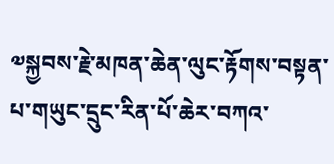༧སྐྱབས་རྗེ་མཁན་ཆེན་ལུང་རྟོགས་བསྟན་པ་གཡུང་དྲུང་རིན་པོ་ཆེར་བཀའ་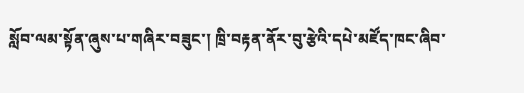སློབ་ལམ་སྟོན་ཞུས་པ་གཞིར་བཟུང་། ཁྲི་བརྟན་ནོར་བུ་རྩེའི་དཔེ་མཛོད་ཁང་ཞིབ་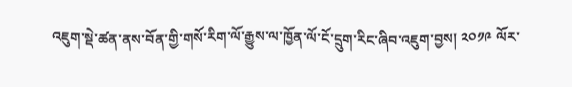འཇུག་སྡེ་ཚན་ནས་བོན་གྱི་གསོ་རིག་ལོ་རྒྱུས་ལ་ཁྱོན་ལོ་ངོ་དྲུག་རིང་ཞིབ་འཇུག་བྱས། ༢༠༡༩ ལོར་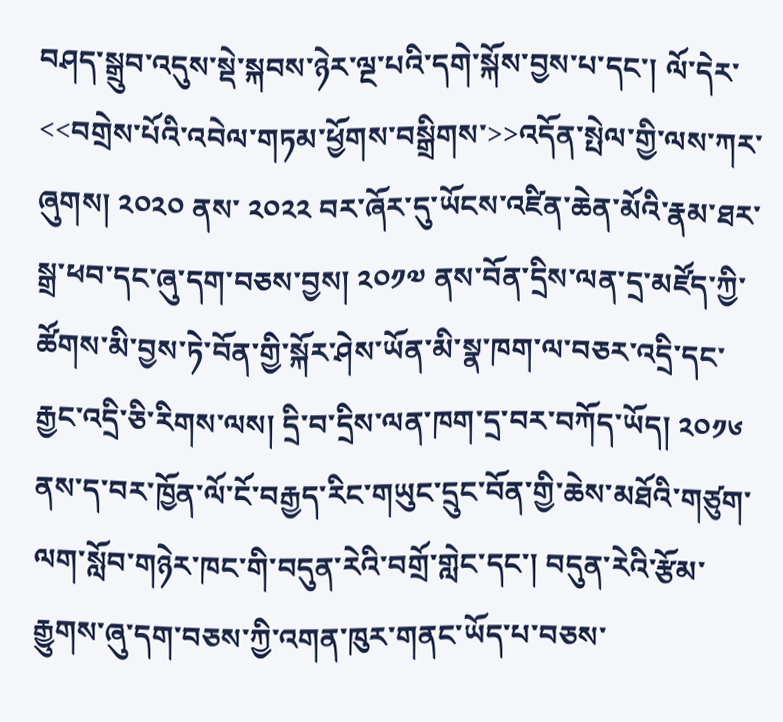བཤད་སྒྲུབ་འདུས་སྡེ་སྐབས་ཉེར་ལྔ་པའི་དགེ་སྐོས་བྱས་པ་དང་། ལོ་དེར་<<བགྲེས་པོའི་འབེལ་གཏམ་ཕྱོགས་བསྒྲིགས་>>འདོན་སྤེལ་གྱི་ལས་ཀར་ཞུགས། ༢༠༢༠ ནས་ ༢༠༢༢ བར་ཞོར་དུ་ཡོངས་འཛིན་ཆེན་མོའི་རྣམ་ཐར་སྒྲ་ཕབ་དང་ཞུ་དག་བཅས་བྱས། ༢༠༡༧ ནས་བོན་དྲིས་ལན་དྲ་མཛོད་ཀྱི་ཚོགས་མི་བྱས་ཏེ་བོན་གྱི་སྐོར་ཤེས་ཡོན་མི་སྣ་ཁག་ལ་བཅར་འདྲི་དང་རྒྱང་འདྲི་ཅི་རིགས་ལས། དྲི་བ་དྲིས་ལན་ཁག་དྲ་བར་བཀོད་ཡོད། ༢༠༡༦ ནས་ད་བར་ཁྱོན་ལོ་ངོ་བརྒྱད་རིང་གཡུང་དྲུང་བོན་གྱི་ཆེས་མཐོའི་གཙུག་ལག་སློབ་གཉེར་ཁང་གི་བདུན་རེའི་བགྲོ་གླེང་དང་། བདུན་རེའི་རྩོམ་རྒྱུགས་ཞུ་དག་བཅས་ཀྱི་འགན་ཁུར་གནང་ཡོད་པ་བཅས་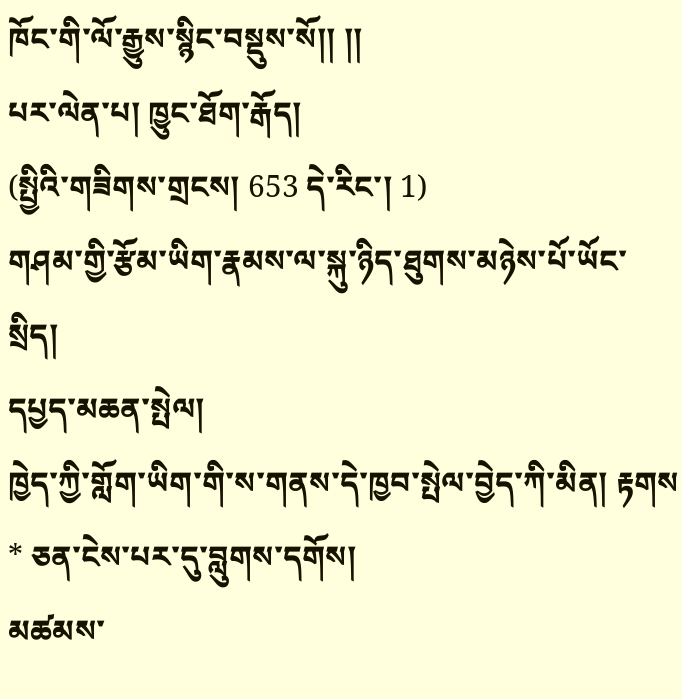ཁོང་གི་ལོ་རྒྱུས་སྙིང་བསྡུས་སོ།། །།
པར་ལེན་པ། ཁྱུང་ཐོག་རྒོད།
(སྤྱིའི་གཟིགས་གྲངས། 653 དེ་རིང་། 1)
གཤམ་གྱི་རྩོམ་ཡིག་རྣམས་ལ་སྐུ་ཉིད་ཐུགས་མཉེས་པོ་ཡོང་སྲིད།
དཔྱད་མཆན་སྤེལ།
ཁྱེད་ཀྱི་གློག་ཡིག་གི་ས་གནས་དེ་ཁྱབ་སྤེལ་བྱེད་ཀི་མིན། རྟགས * ཅན་ངེས་པར་དུ་བླུགས་དགོས།
མཚམས་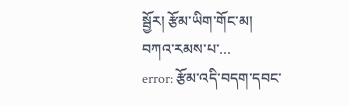སྦྱོར། རྩོམ་ཡིག་གོང་མ།
བཀའ་རམས་པ་…
error: རྩོམ་འདི་བདག་དབང་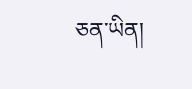ཅན་ཡིན།